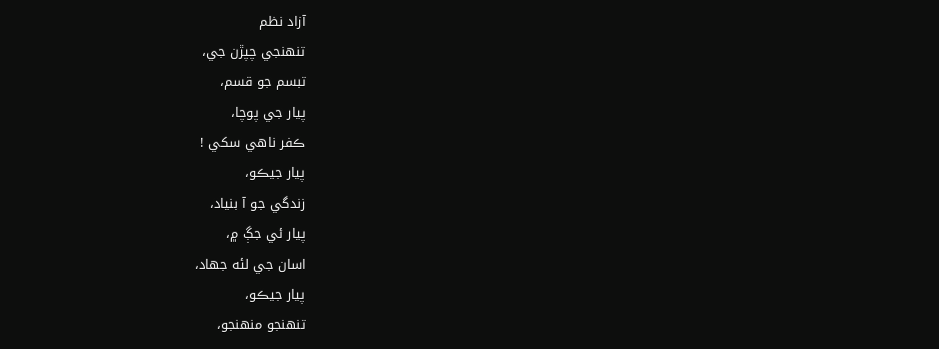آزاد نظم
تنهنجي چپڙن جي،
تبسم جو قسم،
پيار جي پوچا،
ڪفر ناهي سکي !
پيار جيڪو،
زندگي جو آ بنياد،
پيار ئي جڳ ۾،
اسان جي لئه جهاد،
پيار جيڪو،
تنهنجو منهنجو،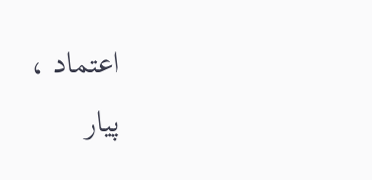اعتماد ،
پيار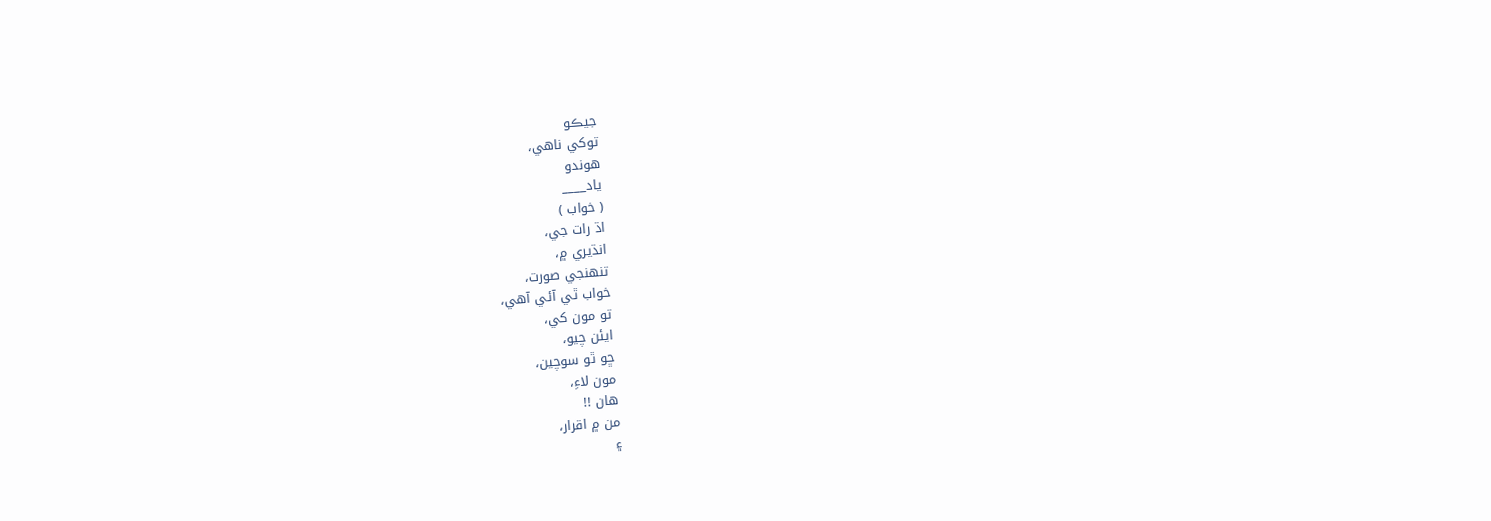جيڪو
توکي ناهي،
هوندو
ياد____
( خواب )
اڌ رات جي،
انڌيري ۾،
تنهنجي صورت،
خواب ٿي آئي آهي،
تو مون کي،
ايئن چيو،
ڇو ٿو سوچين،
مون لاءِ،
هان !!
من ۾ اقرار،
۽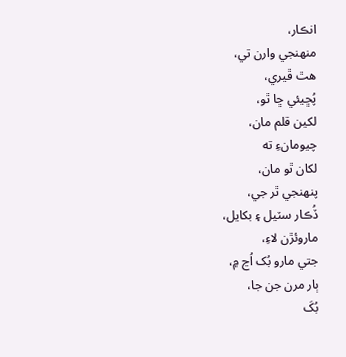انڪار،
منهنجي وارن تي،
هٿ ڦيري،
پُڇيئي ڇا ٿو،
لکين قلم مان،
چيومانءِ ته
لکان ٿو مان،
پنهنجي ٿر جي،
ڏُڪار سٽيل ۽ بکايل،
ماروئڙن لاءِ،
جتي مارو بُک اُڃ ۾،
ٻار مرن جن جا،
بُکَ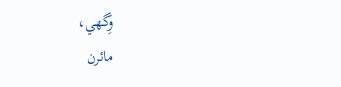وِگهي،
مائرن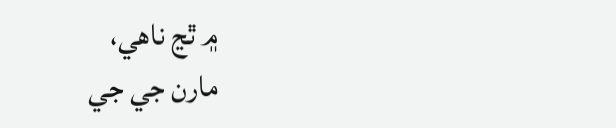۾ ٿڃ ناهي،
مارن جي جي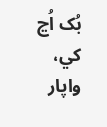بُک اُڃ کي،
واپار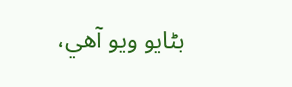بڻايو ويو آهي،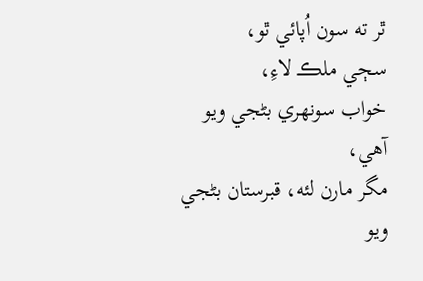ٿر ته سون اُپائي ٿو،
سڄي ملڪـ لاءِ،
خواب سونهري بڻجي ويو آهي،
مگر مارن لئه، قبرستان بڻجي ويو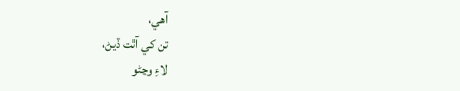آهي،
تن کي آٿت ڏيڻ،
لاءِ وڃڻو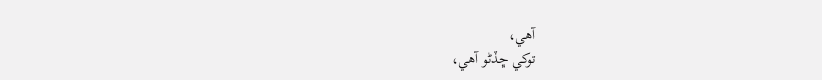آهي،
توکي ڇڏڻو آهي،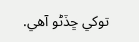توکي ڇڏڻو آهي.